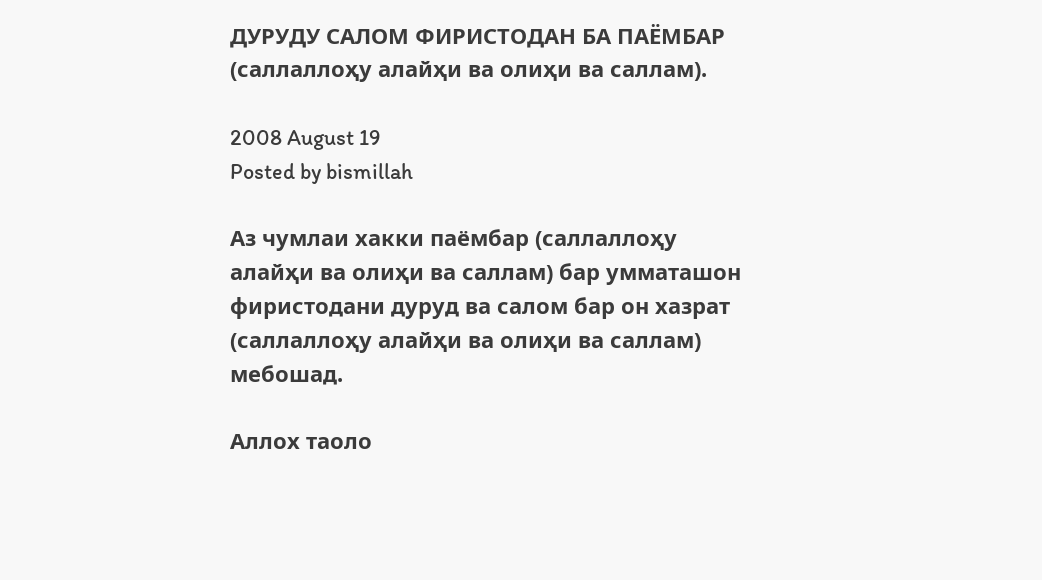ДУРУДУ САЛОМ ФИРИСТОДАН БА ПАЁМБАР (саллаллоҳу алайҳи ва олиҳи ва саллам).

2008 August 19
Posted by bismillah

Аз чумлаи хакки паёмбар (саллаллоҳу алайҳи ва олиҳи ва саллам) бар умматашон фиристодани дуруд ва салом бар он хазрат (саллаллоҳу алайҳи ва олиҳи ва саллам) мебошад.

Аллох таоло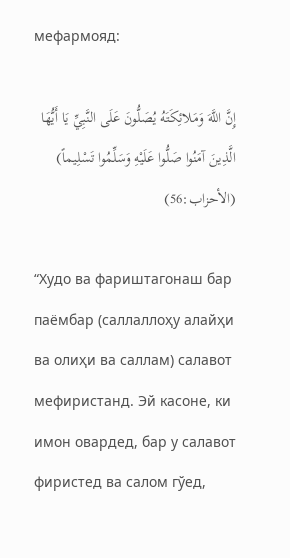мефармояд:

إِنَّ اللَّهَ وَمَلائِكَتَهُ يُصَلُّونَ عَلَى النَّبِيِّ يَا أَيُّهَا الَّذِينَ آمَنُوا صَلُّوا عَلَيْهِ وَسَلِّمُوا تَسْلِيماً) (الأحزاب:56)

“Худо ва фариштагонаш бар паёмбар (саллаллоҳу алайҳи ва олиҳи ва саллам) салавот мефиристанд. Эй касоне, ки имон овардед, бар у салавот фиристед ва салом гўед,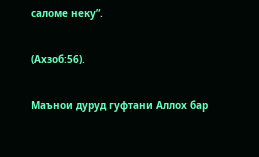саломе неку”.

(Ахзоб:56).

Маънои дуруд гуфтани Аллох бар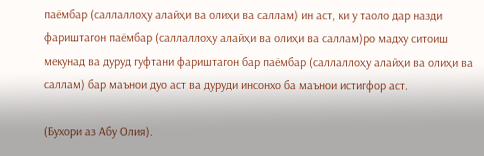паёмбар (саллаллоҳу алайҳи ва олиҳи ва саллам) ин аст, ки у таоло дар назди фариштагон паёмбар (саллаллоҳу алайҳи ва олиҳи ва саллам)ро мадху ситоиш мекунад ва дуруд гуфтани фариштагон бар паёмбар (саллаллоҳу алайҳи ва олиҳи ва саллам) бар маънои дуо аст ва дуруди инсонхо ба маънои истигфор аст.

(Бухори аз Абу Олия).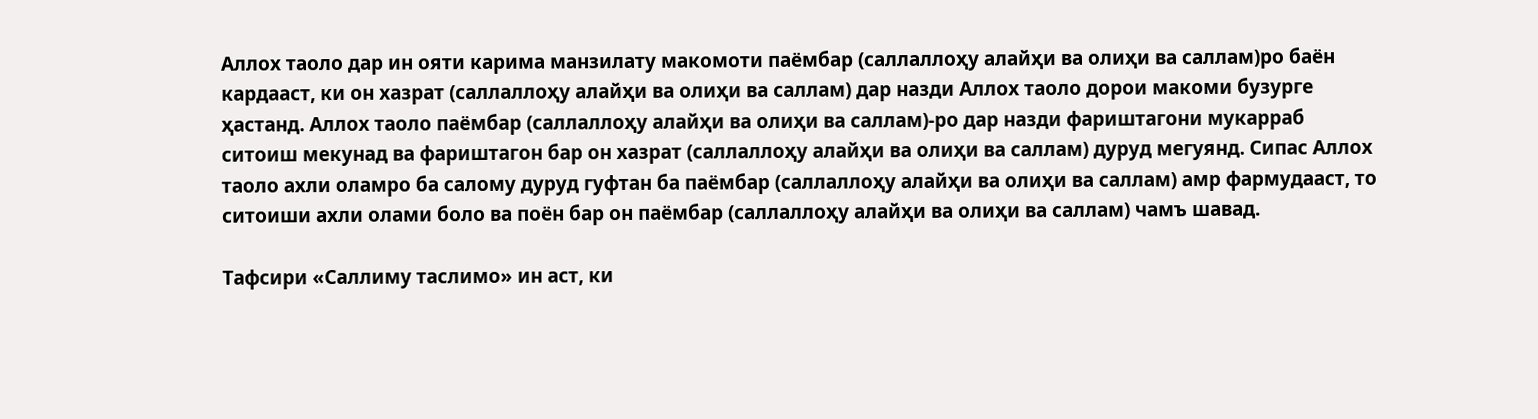Аллох таоло дар ин ояти карима манзилату макомоти паёмбар (саллаллоҳу алайҳи ва олиҳи ва саллам)ро баён кардааст, ки он хазрат (саллаллоҳу алайҳи ва олиҳи ва саллам) дар назди Аллох таоло дорои макоми бузурге ҳастанд. Аллох таоло паёмбар (саллаллоҳу алайҳи ва олиҳи ва саллам)-ро дар назди фариштагони мукарраб ситоиш мекунад ва фариштагон бар он хазрат (саллаллоҳу алайҳи ва олиҳи ва саллам) дуруд мегуянд. Сипас Аллох таоло ахли оламро ба салому дуруд гуфтан ба паёмбар (саллаллоҳу алайҳи ва олиҳи ва саллам) амр фармудааст, то ситоиши ахли олами боло ва поён бар он паёмбар (саллаллоҳу алайҳи ва олиҳи ва саллам) чамъ шавад.

Тафсири «Саллиму таслимо» ин аст, ки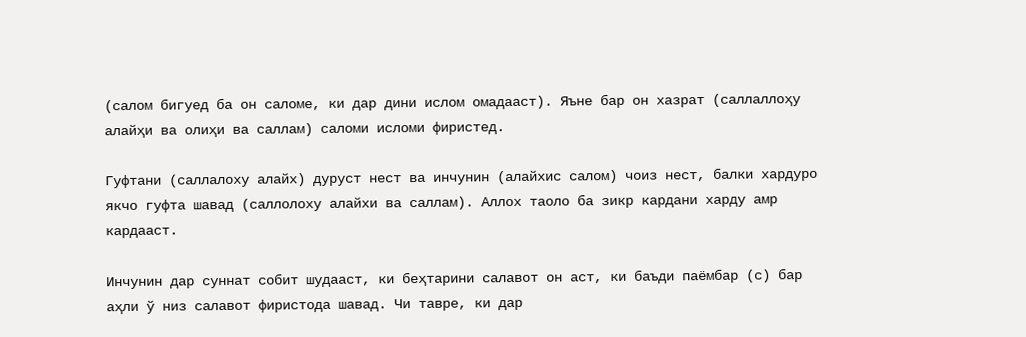(салом бигуед ба он саломе, ки дар дини ислом омадааст). Яъне бар он хазрат (саллаллоҳу алайҳи ва олиҳи ва саллам) саломи исломи фиристед.

Гуфтани (саллалоху алайх) дуруст нест ва инчунин (алайхис салом) чоиз нест, балки хардуро якчо гуфта шавад (саллолоху алайхи ва саллам). Аллох таоло ба зикр кардани харду амр кардааст.

Инчунин дар суннат собит шудааст, ки беҳтарини салавот он аст, ки баъди паёмбар (с) бар аҳли ў низ салавот фиристода шавад. Чи тавре, ки дар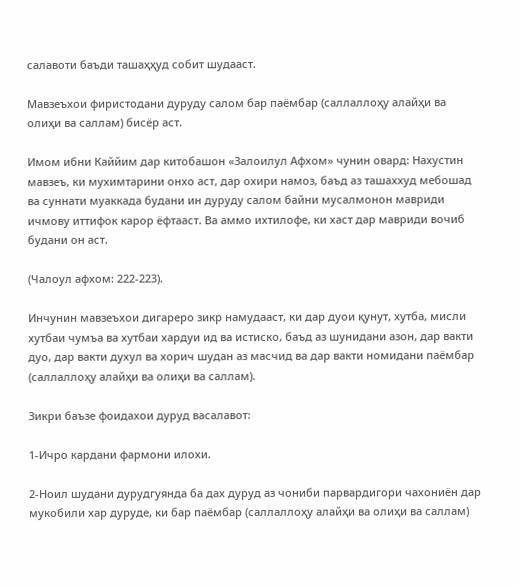салавоти баъди ташаҳҳуд собит шудааст.

Мавзеъхои фиристодани дуруду салом бар паёмбар (саллаллоҳу алайҳи ва олиҳи ва саллам) бисёр аст.

Имом ибни Каййим дар китобашон «Залоилул Афхом» чунин овард: Нахустин мавзеъ, ки мухимтарини онхо аст, дар охири намоз, баъд аз ташаххуд мебошад ва суннати муаккада будани ин дуруду салом байни мусалмонон мавриди ичмову иттифок карор ёфтааст. Ва аммо ихтилофе, ки хаст дар мавриди вочиб будани он аст.

(Чалоул афхом: 222-223).

Инчунин мавзеъхои дигареро зикр намудааст, ки дар дуои қунут, хутба, мисли хутбаи чумъа ва хутбаи хардуи ид ва истиско, баъд аз шунидани азон, дар вакти дуо, дар вакти духул ва хорич шудан аз масчид ва дар вакти номидани паёмбар (саллаллоҳу алайҳи ва олиҳи ва саллам).

Зикри баъзе фоидахои дуруд васалавот:

1-Ичро кардани фармони илохи.

2-Ноил шудани дурудгуянда ба дах дуруд аз чониби парвардигори чахониён дар мукобили хар дуруде, ки бар паёмбар (саллаллоҳу алайҳи ва олиҳи ва саллам)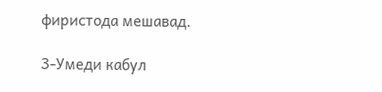фиристода мешавад.

3-Умеди кабул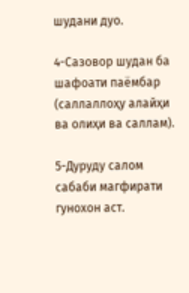шудани дуо.

4-Сазовор шудан ба шафоати паёмбар (саллаллоҳу алайҳи ва олиҳи ва саллам).

5-Дуруду салом сабаби магфирати гунохон аст.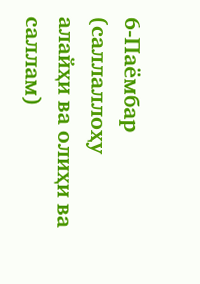6-Паёмбар (саллаллоҳу алайҳи ва олиҳи ва саллам)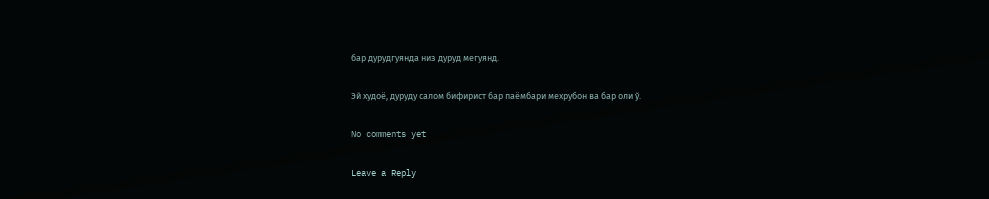бар дурудгуянда низ дуруд мегуянд.

Эй худоё, дуруду салом бифирист бар паёмбари мехрубон ва бар оли ў.

No comments yet

Leave a Reply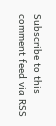Subscribe to this comment feed via RSS